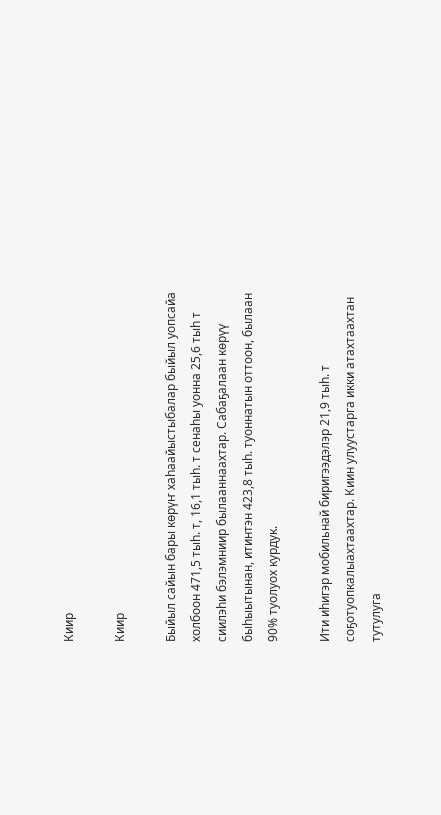Киир

Киир

Быйыл сайын бары көрүҥ хаһаайыстыбалар быйыл уопсайа холбоон 471,5 тыһ. т, 16,1 тыһ. т сенаһы уонна 25,6 тыһ т сиилэһи бэлэмниир былааннаахтар. Сабаҕалаан көрүү быһыытынан, итинтэн 423,8 тыһ. туоннатын оттоон, былаан 90% туолуох курдук.

Ити иһигэр мобильнай биригээдэлэр 21,9 тыһ. т соҕотуопкалыахтаахтар. Киин улуустарга икки атахтаахтан тутулуга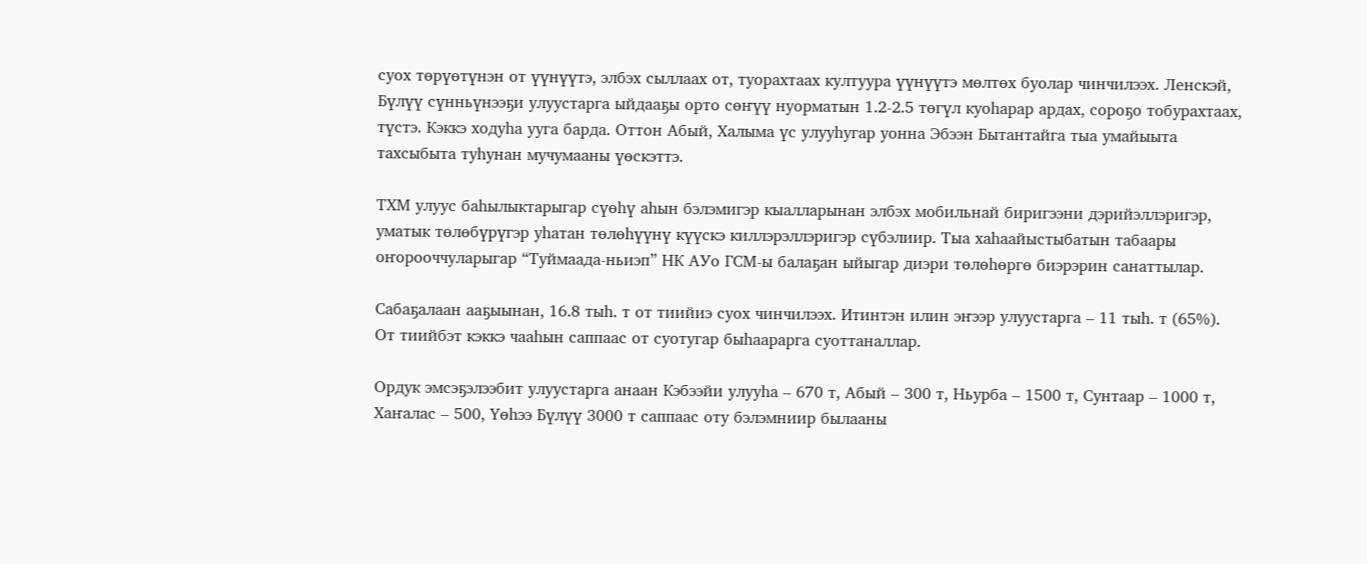суох төрүөтүнэн от үүнүүтэ, элбэх сыллаах от, туорахтаах култуура үүнүүтэ мөлтөх буолар чинчилээх. Ленскэй, Бүлүү сүнньүнээҕи улуустарга ыйдааҕы орто сөҥүү нуорматын 1.2-2.5 төгүл куоһарар ардах, сороҕо тобурахтаах, түстэ. Кэккэ ходуһа ууга барда. Оттон Абый, Халыма үс улууһугар уонна Эбээн Бытантайга тыа умайыыта тахсыбыта туһунан мучумааны үөскэттэ.

ТХМ улуус баһылыктарыгар сүөһү аһын бэлэмигэр кыалларынан элбэх мобильнай биригээни дэрийэллэригэр, уматык төлөбүрүгэр уһатан төлөһүүнү күүскэ киллэрэллэригэр сүбэлиир. Тыа хаһаайыстыбатын табаары оҥорооччуларыгар “Туймаада-ньиэп” НК АУо ГСМ-ы балаҕан ыйыгар диэри төлөһөргө биэрэрин санаттылар.

Сабаҕалаан ааҕыынан, 16.8 тыһ. т от тиийиэ суох чинчилээх. Итинтэн илин эҥээр улуустарга – 11 тыһ. т (65%). От тиийбэт кэккэ чааһын саппаас от суотугар быһаарарга суоттаналлар.

Ордук эмсэҕэлээбит улуустарга анаан Кэбээйи улууһа – 670 т, Абый – 300 т, Ньурба – 1500 т, Сунтаар – 1000 т, Хаҥалас – 500, Үөһээ Бүлүү 3000 т саппаас оту бэлэмниир былааны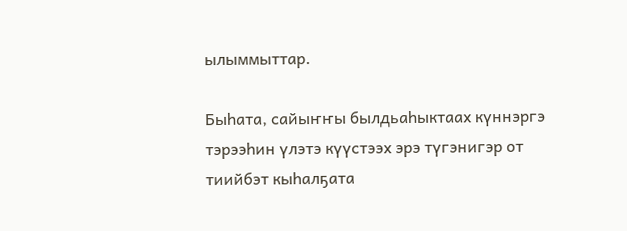ылыммыттар.

Быһата, сайыҥҥы былдьаһыктаах күннэргэ тэрээһин үлэтэ күүстээх эрэ түгэнигэр от тиийбэт кыһалҕата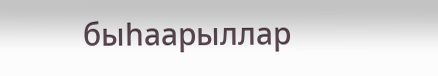быһаарыллар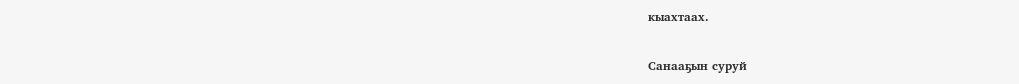кыахтаах.

Санааҕын суруй